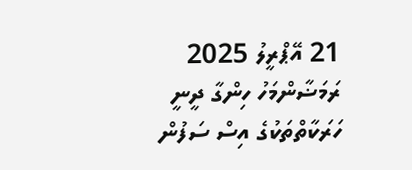21 އޭޕްރީލު 2025
ރަމަޟާންމަހު ހިންގާ ދީނީ ހަރަކާތްތަކުގެ އިސް ސަފުން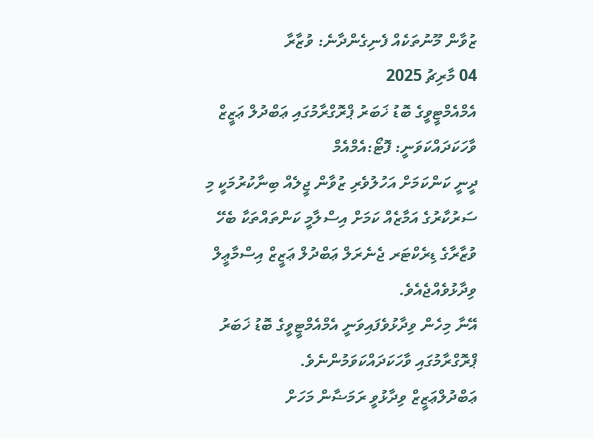ޒުވާން މޫނުތަކެއް ފެނިގެންދާނެ: ވުޒާރާ
04 މާރިޗު 2025
އެމްއެމްޓީވީގެ ބޮޑު ޚަބަރު ޕްރޮގްރާމުގައި ޢަބްދުލް ޢަޒީޒް ވާހަކަދައްކަވަނީ: ފޮޓޯ:އެމްއެމް
ދީނީ ކަންކަމަށް އަހުލުވެރި ޒުވާން ޖީލެއް ބިނާކުރުމަކީ މި ސަރުކާރުގެ އަމާޒެއް ކަމަށް އިސްލާމީ ކަންތައްތަކާ ބެހޭ ވުޒާރާގެ ޑިރެކްޓަރ ޖެނެރަލް ޢަބްދުލް ޢަޒީޒް އިސްމާޢީލް ވިދާޅުވެއްޖެއެވެ.
އޭނާ މިހެން ވިދާޅުވެފައިވަނީ އެމްއެމްޓީވީގެ ބޮޑު ޚަބަރު ޕްރޮގްރާމުގައި ވާހަކަދައްކަވަމުންނެވެ.
ޢަބްދުލްޢަޒީޒް ވިދާޅުވީ ރަމަޟާން މަހަށް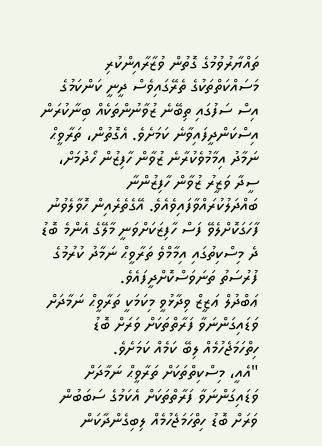ތައްޔާރުވުމުގެ ގޮތުން ވުޒާރާއިންކުރި މަސައްކަތްތަކުގެ ތެރޭގައިވެސް ދީނީ ކަންކަމުގެ އިސް ސަފުގައި ތިބޭނެ ޒުވާނުންތަކެއް ބިނާކުރަން އިސްކަންދީފައިވާނެ ކަމަށެވެ. އެގޮތުން، ތަރާވީޙް ނަމާދު އިމާމުވެކުރާނެ ޒުވާން ހާފިޒުން ހޯދުމަށް، ސީދާ ވަޒީރު ޒުވާން ހާފިޒުންނާ ބައްދަލުކުރައްވާފައިވެއެވެ. އޭގެތެރެއިން ހޮވާލެވުނު ފާހަގަކޮށްލެވޭ ފަސް ހާފިޒަކަށްވަނީ މާލޭގެ އެންމެ ބޮޑު ދެ މިސްކިތުގައި އިމާމްވެ ތަރާވީޙް ނަމާދު ކުރުމުގެ ފުރުސަތު ތަނަވަސްކޮށްދީފައެވެ.
ޢަބްދުލް ޢަޒީޒް ވިދާޅުވީ މިކަމަކީ ތަރާވީޙް ނަމާދަށް ވަޑައިގަންނަވާ ފަރާތްތަކަށް ވަރަށް ބޮޑު ހިތްހަމަޖެހުމެއް ލިބޭ ކަމެއް ކަމަށެވެ.
"އެއީ، މިސްކިތްތަކަށް ތަރާވީޙް ނަމާދަށް ވަޑައިގަންނަވާ ފަރާތްތަކަށް އެކަމުގެ ސަބަބުން ވަރަށް ބޮޑު ހިތްހަމަޖެހުމެއް ލިބިގެންދާކަން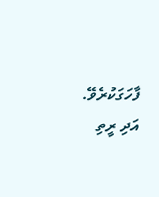ފާހަގަކުރެވޭ. އަދި ރީތި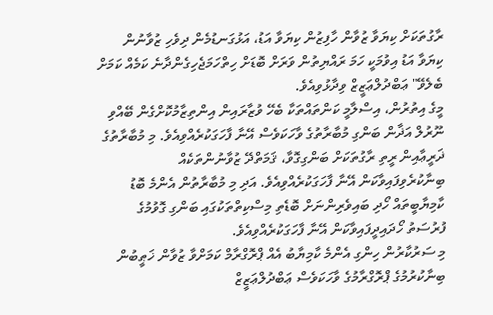ރާގުތަކަށް ކިޔަވާ ޒުވާން ހާފިޒުން ކިޔަވާ އަޑު، އަޅުގަނޑުމެން ދިވެހި ޒުވާނުން ކިޔަވާ އަޑު އިވުމަކީ ހަމަ ރައްޔިތުން ވަރަށް ބޮޑަށް ހިތްހަމަޖެހިގެންދާނެ ކަމެއް ކަމަށް ބެލެވޭ" ޢަބްދުލްޢަޒީޒް ވިދާޅުވިއެވެ.
މީގެ އިތުރުން، އިސްލާމީ ކަންތައްތަކާ ބެހޭ ވުޒާރައިން އިންތިޒާމުކޮށްގެން ބޭއްވި ނޫރުލް އަޛާން ބަންގި މުބާރާތުގެ ވާހަކަވެސް އޭނާ ފާހަގަކުރެއްވިއެވެ. މި މުބާރާތުގެ ޛަރީޢާއިން ރީތި ރާގުތަކަށް ބަންގިގޮވާ، ޤަމަތްދޭ ޒުވާނުންތަކެއް ބިނާކުރެވިފައިވާކަން އޭނާ ފާހަގަކުރެއްވިއެވެ. އަދި މި މުބާރާތުން އެންމެ ބޮޑު ކާމިޔާބީތައް ހޯދި ބައިވެރިންނަށް ބޮޑެތި މިސްކިތްތަކުގައި ބަންގި ގޮވުމުގެ ފުރުސަތު ހޯދައިދީފައިވާކަން އޭނާ ފާހަގަކުރެއްވިއެވެ.
މި ސަރުކާރުން ހިންގި އެންމެ ކާމިޔާބު އެއް ޕްރޮގްރާމް ކަމަށްވާ ޒުވާން ޚަޠީބުން ބިނާކުރުމުގެ ޕްރޮގްރާމުގެ ވާހަކަވެސް ޢަބްދުލްޢަޒީޒް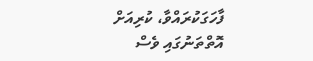ފާހަގަކުރައްވާ، ކުރިއަށް އޮތްތަނުގައި ވެސް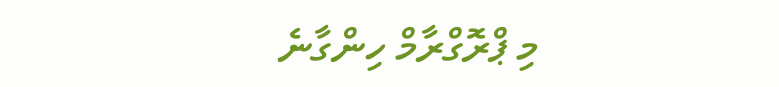މި ޕްރޮގްރާމް ހިންގާނެ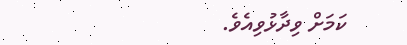ކަމަށް ވިދާޅުވިއެވެ.